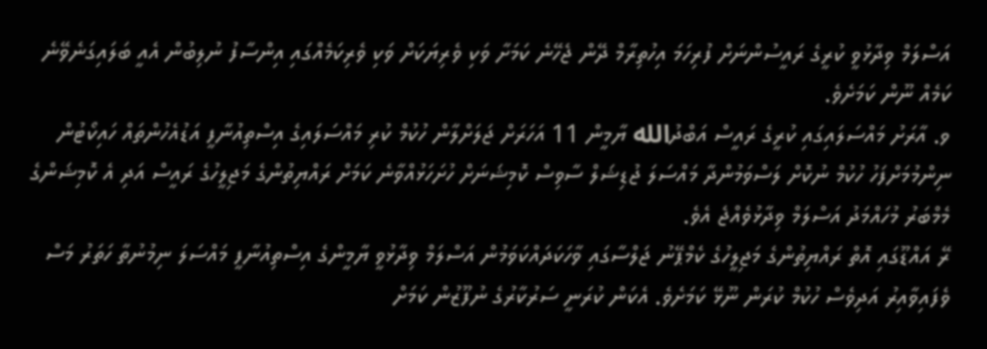އަސްލަމް ވިދާޅުވީ ކުރީގެ ރައީސުންނަށް ފުރިހަމަ އިހުތިރާމް ދޭން ޖެހޭނެ ކަމަށާ ވަކި ވެރިޔަކަށް ވަކި ވެރިކަމެއްގައި އިންސާފު ނުލިބުން އެއީ ބަލައިގަނެވޭނެ ކަމެއް ނޫން ކަމަށެވެ.
ވ. އާރަށު މައްސަލައިގައި ކުރީގެ ރައީސް އަބްދުالله ޔާމީން 11 އަހަރަށް ޖަލަށްލާން ހުކުމް ކުރި މައްސަލައިގެ އިސްތިއުނާފީ އަޑުއެހުންތައް ހައިކޯޓުން ނިންމުމަށްފަހު ހުކުމް ނުކޮށް ލަސްވަމުންދާ މައްސަލަ ޖުޑިޝަލް ސާވިސް ކޮމިޝަނަށް ހުށަހަޅުއްވާނެ ކަމަށް ރައްޔިތުންގެ މަޖިލީހުގެ ރައީސް އަދި އެ ކޮމިޝަންގެ މެމްބަރު މުހައްމަދު އަސްލަމް ވިދާޅުވެއްޖެ އެވެ.
ރޭ އައްޑޫގައި އޮތް ރައްޔިތުންގެ މަޖިލީހުގެ ކެމްޕޭނު ޖަލްސާގައި ވާހަކަދައްކަވަމުން އަސްލަމް ވިދާޅުވީ ޔާމީންގެ އިސްތިއުނާފީ މައްސަލަ ނިމުނުތާ ހަތަރު މަސް ވެފައިވާއިރު އަދިވެސް ހުކުމް ކުރަން ނޫޅޭ ކަމަށެވެ. އެކަން ކުރަނީ ސަރުކާރުގެ ނުފޫޒުން ކަމަށް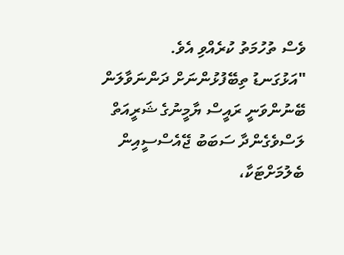ވެސް ތުހުމަތު ކުރެއްވި އެވެ.
"އަޅުގަނޑު ތިބޭފުޅުންނަށް ދަންނަވާލަން ބޭނުންވަނީ ރައީސް ޔާމީނުގެ ޝަރީއަތް ލަސްވެގެންދާ ސަބަބު ޖޭއެސްސީއިން ބެލުމަށްޓަކާ،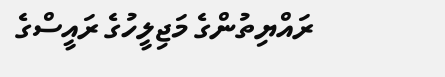ރައްޔިތުންގެ މަޖިލީހުގެ ރައީސްގެ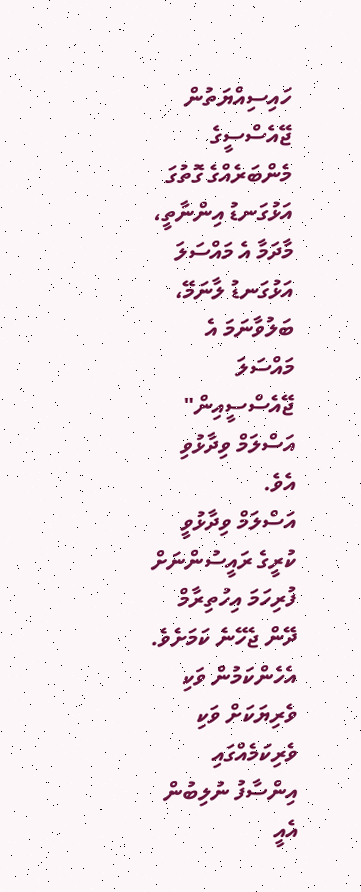ހައިސިއްޔަތުން ޖޭއެސްސީގެ މެންބަރެއްގެ ގޮތުގަ އަޅުގަނޑު އިންނާތީ، މާދަމާ އެ މައްސަލަ އަޅުގަނޑު ލާނަމޭ، ބަލުވާނަމަ އެ މައްސަލަ ޖޭއެސްސީއިން" އަސްލަމް ވިދާޅުވި އެވެ.
އަސްލަމް ވިދާޅުވީ ކުރީގެ ރައީސުންނަށް ފުރިހަމަ އިހުތިރާމް ދޭން ޖެހޭނެ ކަމަށެވެ. އެހެންކަމުން ވަކި ވެރިޔަކަށް ވަކި ވެރިކަމެއްގައި އިންސާފު ނުލިބުން އެއީ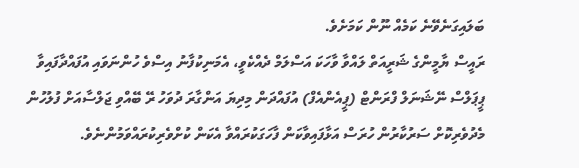ބަލައިގަނެވޭނެ ކަމެއް ނޫން ކަމަށެވެ.
ރައީސް ޔާމީންގެ ޝަރީއަތް ލައްވާ ވާހަކަ އަސްލަމް ދެއްކެވީ، އެމަނިކުފާނު އިސްވެ ހުންނަވައި އުފައްދާފައިވާ ޕީޕަލްސް ނޭޝަނަލް ފްރަންޓް (ޕީއެންއެފް) އުފައްދަން މިދިޔަ އަންގާރަ ދުވަހު ރޭ ބޭއްވި ޖަލްސާއަށް ފުލުހުން މެދުވެރިކޮށް ސަރުކާރުން ހުރަސް އަޅާފައިވާކަން ފާހަގަކުރައްވާ އެކަން ކުށްވެރިކުރައްވަމުންނެވެ.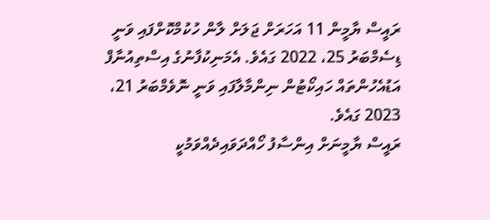ރައީސް ޔާމީން 11 އަހަރަށް ޖަލަށް ލާން ހުކުމްކޮށްފައި ވަނީ ޑިސެމްބަރު 25، 2022 ގައެވެ. އެމަނިކުފާނުގެ އިސްތިއުނާފް އަޑުއެހުންތައް ހައިކޯޓުން ނިންމާލާފައި ވަނީ ނޮވެމްބަރު 21، 2023 ގައެވެ.
ރައީސް ޔާމީނަށް އިންސާފު ހޯއްދަވައިދެއްވަމުކީ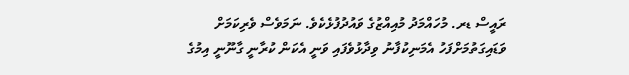ރައީސް ޑރ. މުހައްމަދު މުއިއްޒުގެ ވައުދުފުޅެކެވެ. ނަމަވެސް ވެރިކަމަށް ވަޑައިގަތުމަށްފަހު އެމަނިކުފާނު ވިދާޅުވެފައި ވަނީ އެކަން ކުރާނީ ގާނޫނީ އިމުގެ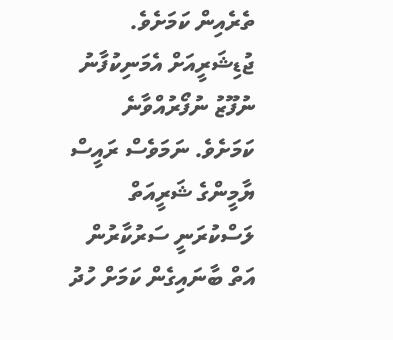ތެރެއިން ކަމަށެވެ. ޖުޑިޝަރީއަށް އެމަނިކުފާނު ނުފޫޒު ނުފޯރުއްވާނެ ކަމަށެވެ. ނަމަވެސް ރައީސް ޔާމީންގެ ޝަރީއަތް ލަސްކުރަނީ ސަރުކާރުން އަތް ބާނައިގެން ކަމަށް ހުދު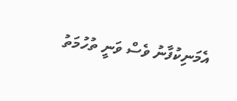އެމަނިކުފާނު ވެސް ވަނީ ތުހުމަތު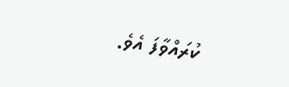ކުރައްވާފަ އެވެ.